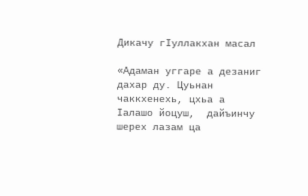Дикачу гIуллакхан масал

«Адаман уггаре а дезаниг дахар ду. Цуьнан  чаккхенехь, цхьа а Iалашо йоцуш,  дайъинчу шерех лазам ца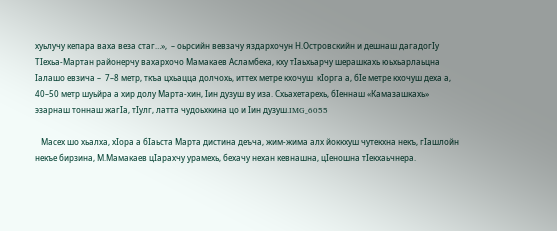хуьлучу кепара ваха веза стаг…»,  – оьрсийн вевзачу яздархочун Н.Островскийн и дешнаш дагадогIу ТIехьа-Мартан районерчу вахархочо Мамакаев Асламбека, кху тIаьхьарчу шерашкахь юьхьарлаьцна Iалашо евзича –  7–8 метр, ткъа цхьацца долчохь, иттех метре кхочуш  кIорга а, бIе метре кхочуш деха а, 40–50 метр шуьйра а хир долу Марта-хин, Iин дузуш ву иза. Схьахетарехь, бIеннаш «Камазашкахь» эзарнаш тоннаш жагIа, тIулг, латта чудоьхкина цо и Iин дузуш.IMG_6055

   Масех шо хьалха, хIора а бIаьста Марта дистина деъча, жим-жима алх йоккхуш чутекхна некъ, гIашлойн некъе бирзина, М.Мамакаев цIарахчу урамехь, бехачу нехан кевнашна, цIеношна тIекхаьчнера.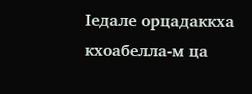Iедале орцадаккха кхоабелла-м ца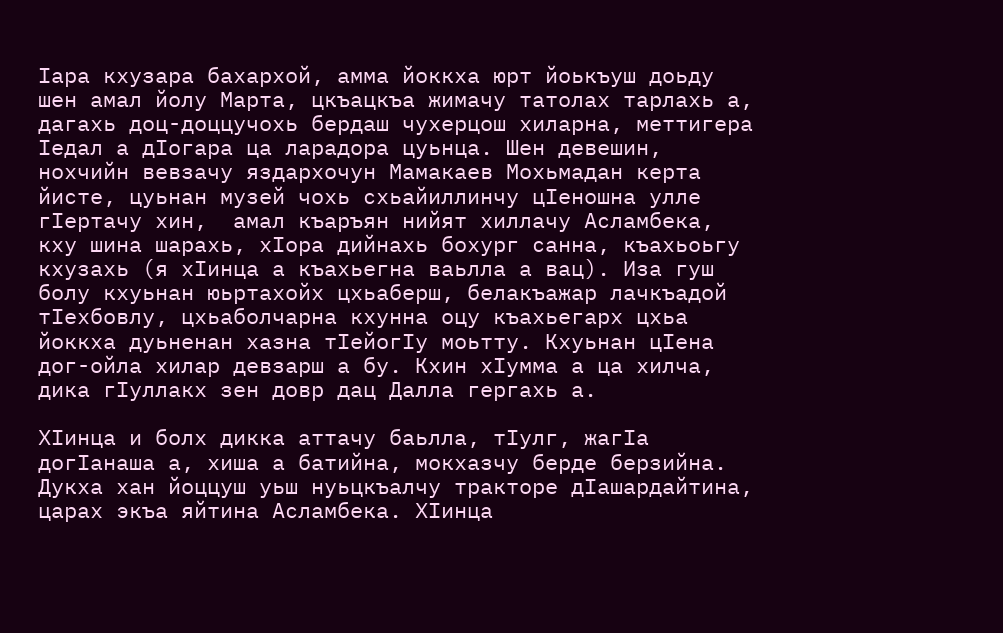Iара кхузара бахархой, амма йоккха юрт йоькъуш доьду шен амал йолу Марта, цкъацкъа жимачу татолах тарлахь а, дагахь доц-доццучохь бердаш чухерцош хиларна, меттигера  Iедал а дIогара ца ларадора цуьнца. Шен девешин, нохчийн вевзачу яздархочун Мамакаев Мохьмадан керта йисте, цуьнан музей чохь схьайиллинчу цIеношна улле гIертачу хин,  амал къаръян нийят хиллачу Асламбека, кху шина шарахь, хIора дийнахь бохург санна, къахьоьгу кхузахь (я хIинца а къахьегна ваьлла а вац). Иза гуш болу кхуьнан юьртахойх цхьаберш, белакъажар лачкъадой тIехбовлу, цхьаболчарна кхунна оцу къахьегарх цхьа йоккха дуьненан хазна тIейогIу моьтту. Кхуьнан цIена дог-ойла хилар девзарш а бу. Кхин хIумма а ца хилча, дика гIуллакх зен довр дац Далла гергахь а.

ХIинца и болх дикка аттачу баьлла, тIулг, жагIа догIанаша а, хиша а батийна, мокхазчу берде берзийна. Дукха хан йоццуш уьш нуьцкъалчу тракторе дIашардайтина, царах экъа яйтина Асламбека. ХIинца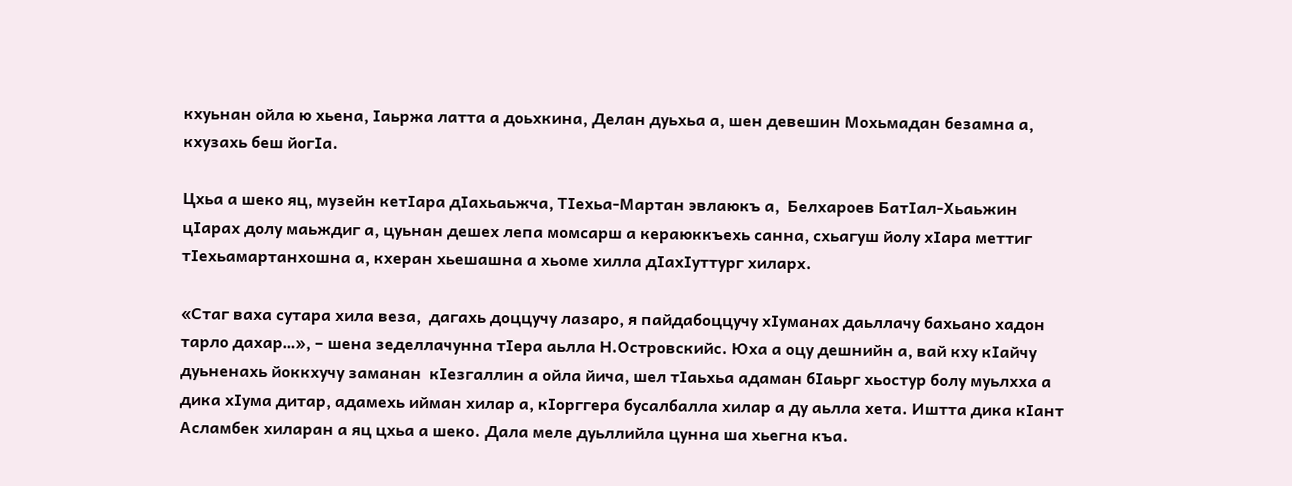кхуьнан ойла ю хьена, Iаьржа латта а доьхкина, Делан дуьхьа а, шен девешин Мохьмадан безамна а, кхузахь беш йогIа.

Цхьа а шеко яц, музейн кетIара дIахьаьжча, ТIехьа-Мартан эвлаюкъ а,  Белхароев БатIал-Хьаьжин цIарах долу маьждиг а, цуьнан дешех лепа момсарш а кераюккъехь санна, схьагуш йолу хIара меттиг тIехьамартанхошна а, кхеран хьешашна а хьоме хилла дIахIуттург хиларх.

«Стаг ваха сутара хила веза,  дагахь доццучу лазаро, я пайдабоццучу хIуманах даьллачу бахьано хадон тарло дахар…», – шена зеделлачунна тIера аьлла Н.Островскийс. Юха а оцу дешнийн а, вай кху кIайчу дуьненахь йоккхучу заманан  кIезгаллин а ойла йича, шел тIаьхьа адаман бIаьрг хьостур болу муьлхха а дика хIума дитар, адамехь ийман хилар а, кIорггера бусалбалла хилар а ду аьлла хета. Иштта дика кIант Асламбек хиларан а яц цхьа а шеко. Дала меле дуьллийла цунна ша хьегна къа.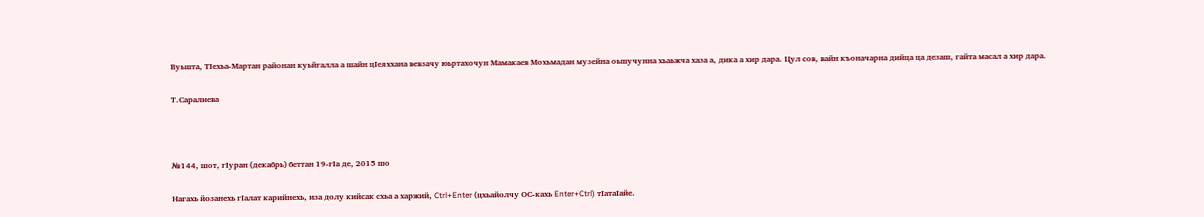Вуьшта, ТIехьа-Мартан районан куьйгалла а шайн цIеяххана вевзачу юьртахочун Мамакаев Мохьмадан музейна оьшучунна хьаьжча хаза а, дика а хир дара. Цул сов, вайн къоначарна дийца ца дезаш, гайта масал а хир дара.

Т.Саралиева



№144, шот, гIуран (декабрь) беттан 19-гIа де, 2015 шо

Нагахь йозанехь гIалат карийнехь, иза долу кийсак схьа а харжий, Ctrl+Enter (цхьайолчу ОС-кахь Enter+Ctrl) тIатаIайе.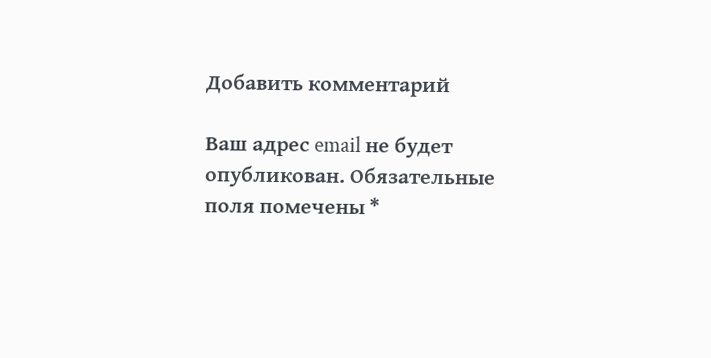Добавить комментарий

Ваш адрес email не будет опубликован. Обязательные поля помечены *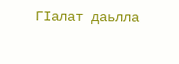ГIалат даьлла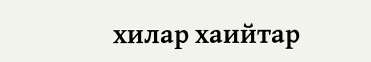хилар хаийтар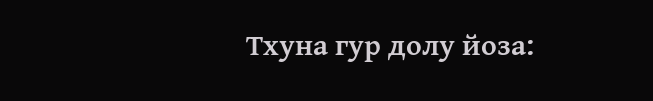Тхуна гур долу йоза: